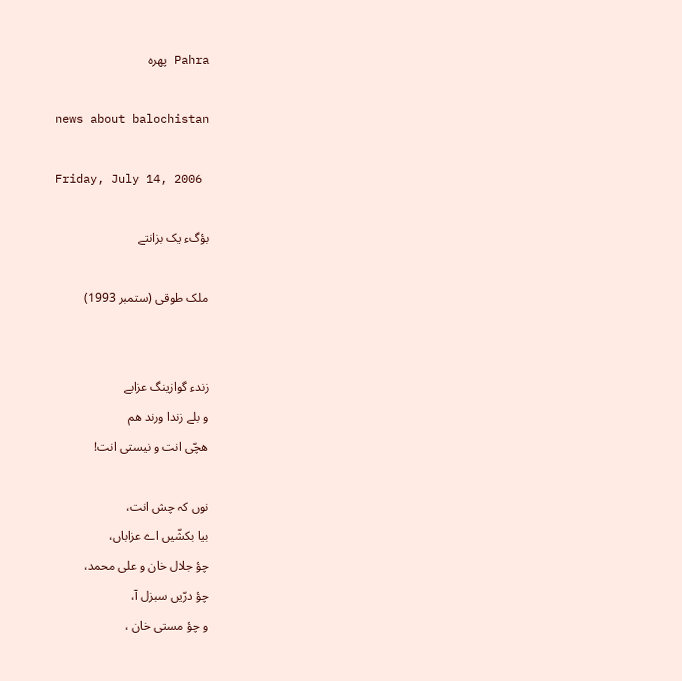Pahra پهره

news about balochistan

Friday, July 14, 2006

بؤگء یک بزانتے

ملک طوقی (ستمبر 1993)


زندء گوازینگ عزابے
و بلے زندا ورند ھم
ھچّی انت و نیستی انت!

نوں کہ چش انت،
بیا بکشّیں اے عزاباں،
چؤ جلال خان و علی محمد،
چؤ درّیں سبزل آ،
و چؤ مستی خان ،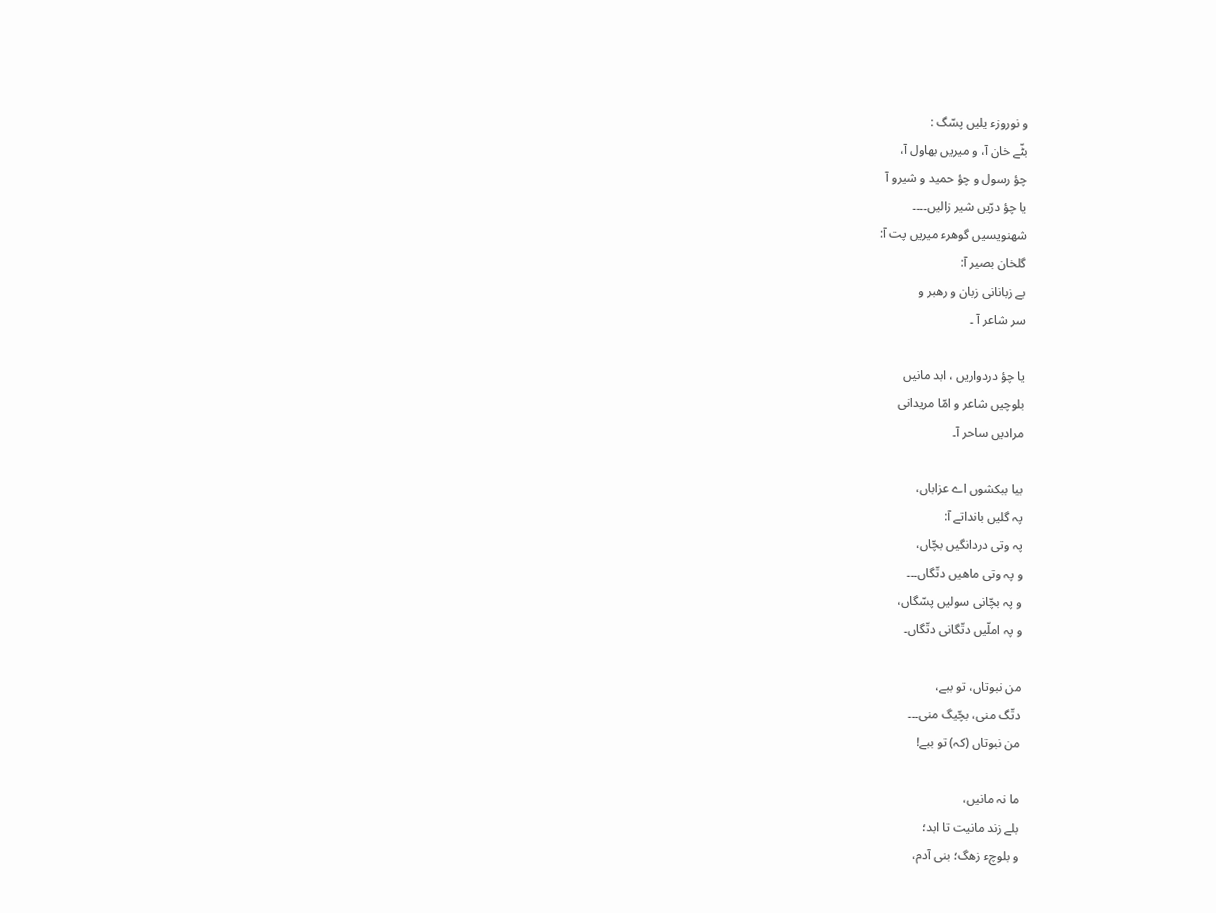و نوروزء یلیں پسّگ :
بٹّے خان آ، و میریں بھاول آ،
چؤ رسول و چؤ حمید و شیرو آ
یا چؤ درّیں شیر زالیں۔۔۔۔
شھنویسیں گوھرء میریں پت آ:
گلخان بصیر آ:
بے زبانانی زبان و رھبر و
سر شاعر آ ۔

یا چؤ دردواریں ، ابد مانیں
بلوچیں شاعر و امّا مریدانی
مرادیں ساحر آ۔

بیا ببکشوں اے عزاباں،
پہ گلیں بانداتے آ:
پہ وتی دردانگیں بچّاں،
و پہ وتی ماھیں دتّگاں۔۔۔
و پہ بچّانی سولیں پسّگاں،
و پہ املّیں دتّگانی دتّگاں۔

من نبوتاں، تو ببے،
دتّگ منی، بچّیگ منی۔۔۔
من نبوتاں (کہ) تو ببے!

ما نہ مانیں،
بلے زند مانیت تا ابد؛
و بلوچء زھگ؛ بنی آدم،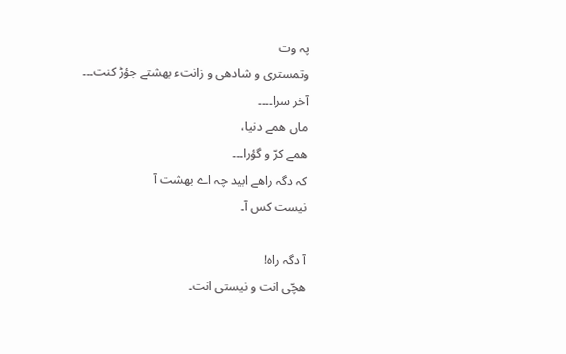پہ وت
وتمستری و شادھی و زانتء بھشتے جؤڑ کنت۔۔۔
آخر سرا۔۔۔۔
ماں ھمے دنیا،
ھمے کرّ و گؤرا۔۔۔
کہ دگہ راھے ابید چہ اے بھشت آ
نیست کس آ۔

آ دگہ راہ!
ھچّی انت و نیستی انت۔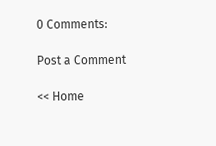0 Comments:

Post a Comment

<< Home